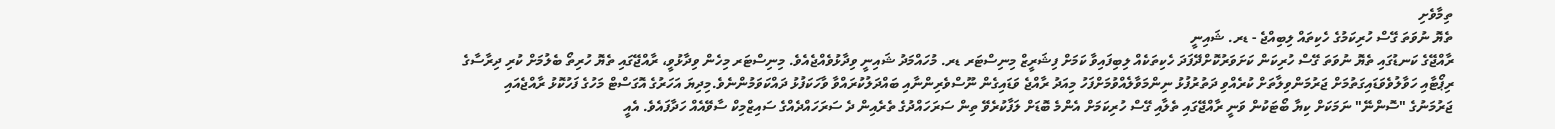ތިމާވެށި
ތެޔޮ ނުވަތަ ގޭސް ހުރިކަމުގެ ހެކިތައް ލިބިއްޖެ - ޑރ. ޝައިނީ
ރާއްޖޭގެ ކަނޑުގައި ތެޔޮ ނުވަތަ ގޭސް ހުރިކަން ކަށަވަރުކޮށްދޭފަދަ ހެކިތަކެއް ލިބިފައިވާ ކަމަށް ފިޝަރީޒް މިނިސްޓަރ ޑރ. މުހައްމަދު ޝައިނީ ވިދާޅުވެއްޖެއެވެ. މިނިސްޓަރ މިހެން ވިދާޅުވީ، ރާއްޖޭގައި ތެޔޮ ހުރިތޯ ބެލުމަށް ކުރި ދިރާސާގެ ރިޕޯޓާއި ހަވާލުވެވަޑައިގަތުމަށް ޖަރުމަންވިލާތަށް ކުރެއްވި ދަތުރުފުޅު ނިންމަވާލެއްވުމަށްފަހު މިއަދު ރާއްޖެ ވަޑައިގެން ނޫސްވެރިންނާއި ބައްދަލުކުރައްވާ ވާހަކަފުޅު ދައްކަވަމުންނެވެ.މިދިޔަ އަހަރުގެ އޮގަސްޓް މަހުގެ ފަހުކޮޅު ރާއްޖެއައި ޖަރުމަނުގެ "ސޮންނޭ" ނަމަކަށް ކިޔާ ބޯޓަކުން ވަނީ ރާއްޖޭގައި ތެލާއި ގޭސް ހުރިކަމަށް އެންމެ ބޮޑަށް ލަފާކުރެވޭ ތިން ސަރަހައްދުގެ ތެރެއިން ދެ ސަރަހައްދެއްގެ ސައިޒްމިކް ސާވޭއެއް ހަދާފައެވެ. އެއީ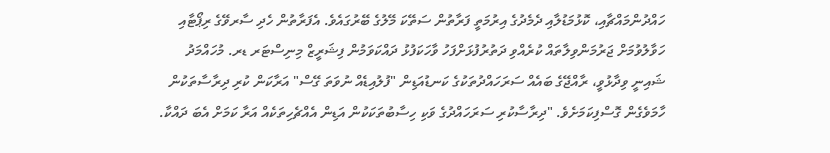ހައްދުންމައްޗާއި، ކޮޅުމަޑުލާއި ދެމެދުގެ އިރުމަތީ ފަރާތުން ސަތޭކަ މޭލުގެ ބޭރުގައެވެ. އެފަރާތުން ހެދި ސާރވޭގެ ރިޕޯޓާއި ހަވާލުވުމަށް ޖަރުމަންވިލާތައް ކުރެއްވި ދަތުރުފުޅަށްފަހު ވާހަކަފުޅު ދައްކަވަމުން ފިޝަރީޒް މިނިސްޓަރ ޑރ. މުހައްމަދު ޝައިނީ ވިދާޅުވީ، ރާއްޖޭގެ ބައެއް ސަރަހައްދުތަކުގެ ކަނޑުއަޑިން "ފުލުއިޑެއް ނުވަތަ ގޭސް" އަރާކަން ކުރި ދިރާސާތަކުން ހާމަވެގެން ގޮސްފިކަމަށެވެ. "ދިރާސާކުރި ސަރަހައްދުގެ ވަކި ހިސާބުތަކަކުން އަޑިން އެއްޗެހިތަކެއް އަރާ ކަމަށް އެބަ ދައްކާ.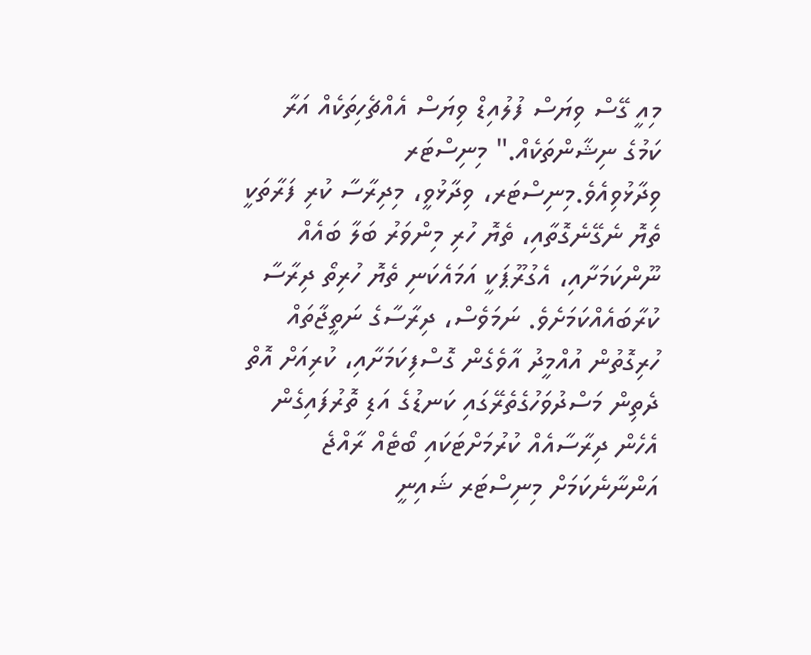މިއީ ގޭސް ވިޔަސް ފުލުއިޑް ވިޔަސް އެއްޗެހިތަކެއް އަރާ ކަމުގެ ނިޝާންތަކެއް." މިނިސްޓަރ ވިދާޅުވިއެވެ.މިނިސްޓަރ، ވިދާޅުވީ، މިދިރާސާ ކުރި ފަރާތަކީ ތެޔޮ ނެގޭނެގޮތާއި، ތެޔޮ ހުރި މިންވަރު ބަލާ ބައެއް ނޫންކަމަށާއި، އެގުރޫޕަކީ އަމައެކަނި ތެޔޮ ހުރިތޯ ދިރާސާ ކުރާބައެއްކަމަށެވެ. ނަމަވެސް، ދިރާސާގެ ނަތީޖާތައް ހުރިގޮތުން އުއްމީދު އާވެގެން ގޮސްފިކަމަށާއި، ކުރިއަށް އޮތް ދެތިން މަސްދުވަހުގެތެރޭގައި ކަނޑުގެ އަޑި ތޮރުފައިގެން އެހެން ދިރާސާއެއް ކުރުމަށްޓަކައި ބޯޓެއް ރާއްޖެ އަންނާނެކަމަށް މިނިސްޓަރ ޝައިނީ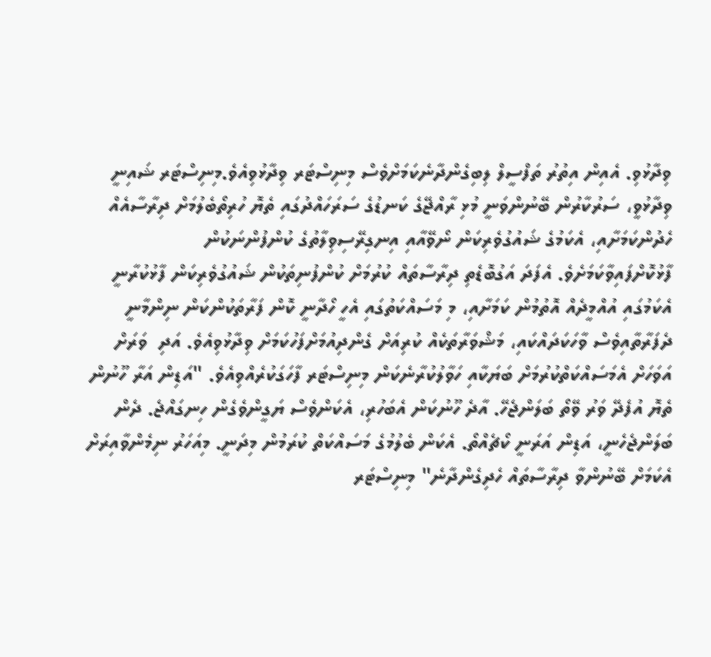ވިދާޅުވި. އެއިން އިތުރު ތަފްސީލް ލިބިގެންދާނެކަމަށްވެސް މިނިސްޓަރ ވިދާޅުވިއެވެ.މިނިސްޓަރ ޝައިނީ ވިދާޅުވީ، ސަރުކާރުން ބޭނުންވަނީ މުޅި ރާއްޖޭގެ ކަނޑުގެ ސަރަހައްދުގައި ތެޔޮ ހުރިތޯބެލުމަށް ދިރާސާއެއް ހެދުންކަމަށާއި، އެކަމުގެ ޝައުގުވެރިކަން ނޯވޭއާއި އިނގިރޭސިވިލާތުގެ ކުންފުންނަކުން ފާޅުކޮށްފައިވާކަމަށެވެ. އެފަދަ އަގުބޮޑެތި ދިރާސާތައް ކުރުމަށް ކުންފުނިތަކުން ޝައުގުވެރިކަން ފާޅުކުރާނީ އެކަމުގައި އުއްމީދެއް އޮތުމުން ކަމަށާއި، މި މަސައްކަތުގައި އެހީ ހޯދާނީ ކޮން ފަރާތަކުންކަން ނިންމާނީ ދެފަރާތާއިވެސް ވާހަކަދައްކައި، މަޝްވަރާތަކެއް ކުރިއަށް ގެންދިއުމަށްފަހުކަމަށް ވިދާޅުވިއެވެ. އަދި  ވަރަށް އަވަހަށް އެމަސައްކަތްކުރުމަށް ބަޔަކާއި ހަވާލުކުރާނެކަން މިނިސްޓަރ ފާހަގަކުރެއްވިއެވެ. "އަޑިން އަރާ ހޫނުން ތެޔޮ އުފެދޭ ވަރު ވޭތޯ ބަލަންޖެހޭ. އާދެ ހޫނުކަން އެބަހުރި، އެކަންވެސް ޔަގީންވެގެން ހިނގައްޖެ. ދެން ބަލަންޖެހެނީ، އަޑިން އަރަނީ ކޯޗެއްތޯ. އެކަން ބެލުމުގެ މަސައްކަތް ކުރަމުން މިދަނީ. މިއަހަރު ނިމެންވާއިރަށް އެކަމަށް ބޭނުންވާ ދިރާސާތައް ހެދިގެންދާނެ" މިނިސްޓަރ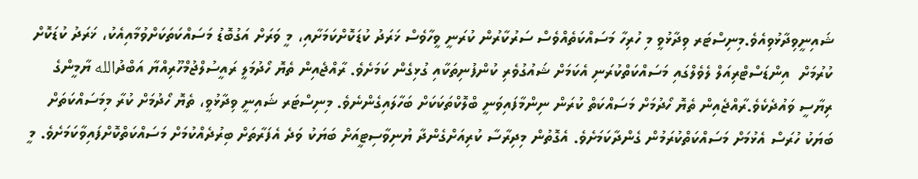ޝައިނީވިދާޅުވިއެވެ.މިނިސްޓަރ ވިދާޅުވީ މި ހުރިހާ މަސައްކަތެއްވެސް ސަރުކާރުން ކުރަނީ ވީހާވެސް ޚަރަދު ކުޑަކޮށްކަމަށާއި، މީ ވަރަށް އަގުބޮޑު މަސައްކަތަކަށްވުމާއިއެކު، ޚަރަދު ކުޑަކޮށް ކުރުމަށް  އިންޑަސްޓްރިއަލް ލެވެލްގައި މަސައްކަތްކުރަނި އެކަމަށް ޝައުގުވެރި ކުންފުނިތަކާއި ގުޅިގެން ކަމަށެވެ. ރާއްޖެއިން ތެޔޮ ހޯދުމަލީ ރައީސުލްޖުމްހޫރިއްޔާ އަބްދުالله ޔާމީންގެ ރިޔާސީ ވައުދެކެވެ.ރާއްޖެއިން ތެޔޮ ހޯދުމަށް މަސައްކަތް ކުރަން ނިންމާފައިވަނީ ބްލޮކްތަކަކަށް ބަހާލައިގެންނެވެ. މިނިސްޓަރ ޝައިނީ ވިދާޅުވީ، ތެޔޮ ހޯދުމަށް ކުރާ މިމަސައްކަތަށް ބަޔަކު ހުރަސް އެޅުމަށް މަސައްކަތްކުރަމުން ގެންދާކަމަށެވެ. އެގޮތުން މިދިރާސާ ކުރިއަށްގެންދާ ޔުނިވާސިޓީއަށް ބަޔަކު ވަދެ އެފަރާތަށް ބިރުދެއްކުމަށް މަސައްކަތްކޮށްފައިވާކަމަށެވެ. މީ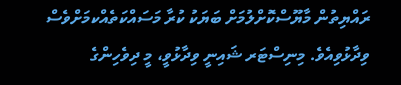ރައްޔިތުން މާޔޫސްކޮށްލުމަށް ބަޔަކު ކުރާ މަސައްކަތެއްކމަށްވެސް ވިދާޅުވިއެވެ. މިނިސްޓަރ ޝައިނީ ވިދާޅުވީ، މީ ދިވެހިންގެ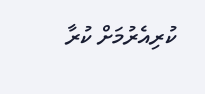ކުރިއެރުމަށް ކުރާ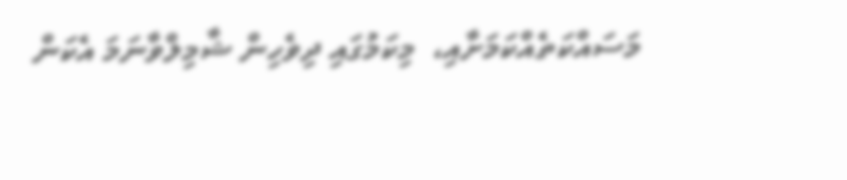މަސައްކަތެއްކަމަށާއި،  މިކަމުގައި ދިވެހިން ޝާމިލްވާނަމަ އެކަން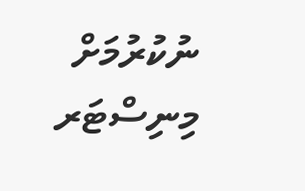ނުކުރުމަށް މިނިސްޓަރ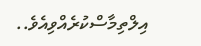އިލްތިމާސްކުރެއްވިއެވެ..